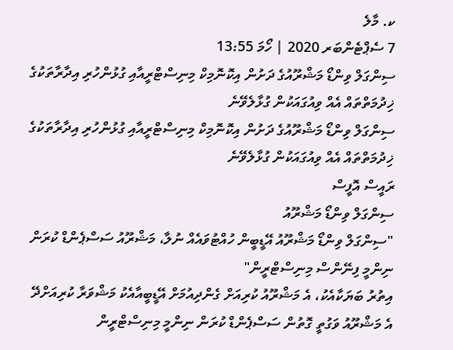ކ. މާލެ
7 ސެޕްޓެންބަރ 2020 | ހޯމަ 13:55
ސިންގަލް ވިންޑޯ މަޝްރޫއުގެ ދަށުން އިކޮނޮމިކް މިނިސްޓްރީއާއި ގުޅުންހުރި އިދާރާތަކުގެ ޚިދުމަތްތައް އެއް ވިއުގައަކުން ގުޅާލެވޭނެ
ސިންގަލް ވިންޑޯ މަޝްރޫއުގެ ދަށުން އިކޮނޮމިކް މިނިސްޓްރީއާއި ގުޅުންހުރި އިދާރާތަކުގެ ޚިދުމަތްތައް އެއް ވިއުގައަކުން ގުޅާލެވޭނެ
ރައީސް އޮފީސް
ސިންގަލް ވިންޑޯ މަޝްރޫއު
"ސިންގަލް ވިންޑޯ މަޝްރޫއު އޭޑީބީން ހުއްޓުވައެއް ނުލާ، މަޝްރޫއު ސަސްޕެންޑް ކުރަން ނިންމީ ފިނޭންސް މިނިސްޓްރީން"
އިތުރު ބަޔަކާއެކު، އެ މަޝްރޫއު ކުރިއަށް ގެންދިއުމަށް އޭޑީބީއާއެކު މަޝްވަރާ ކުރިއަށްދޭ
އެ މަޝްރޫއު ވަގުތީ ގޮތުން ސަސްޕެންޑް ކުރަން ނިންމީ މިނިސްޓްރީން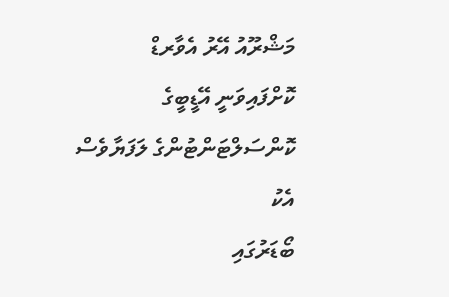މަޝްރޫއު އޭރު އެވާރޑް ކޮށްފައިވަނީ އޭޑީބީގެ ކޮންސަލްޓަންޓުންގެ ލަފަޔާވެސް އެކު
ބޯޑަރުގައި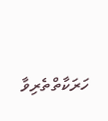ހަރަކާތްތެރިވާ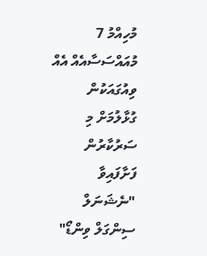މުހިއްމު 7 މުއައްސަސާއެއް އެއް ވިއުގައަކުން ގުޅާލުމަށް މި ސަރުކާރުން ފަށާފައިވާ "ނެޝަނަލް ސިންގަލް ވިންޑޯ"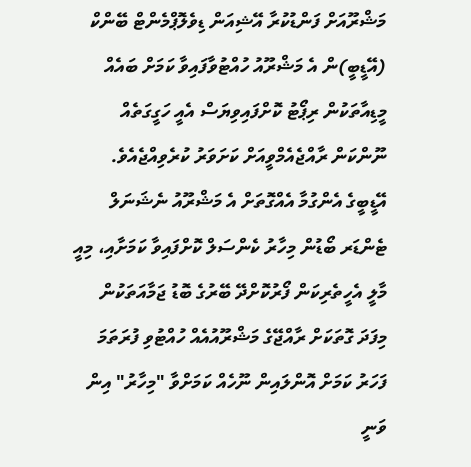މަޝްރޫއަށް ފަންޑުކުރާ އޭޝިއަން ޑިވެލޮޕްމެންޓް ބޭންކް (އޭޑީބީ)ން އެ މަޝްރޫއު ހުއްޓުވާފައިވާ ކަމަށް ބައެއް މީޑިއާތަކުން ރިޕޯޓު ކޮށްފައިވިޔަސް އެއީ ހަގީގަތެއް ނޫންކަން ރާއްޖެއެމްވީއަށް ކަށަވަރު ކުރެވިއްޖެއެވެ.
އޭޑީބީގެ އެންގުމާ އެއްގޮތަށް އެ މަޝްރޫއު ނެޝަނަލް ޓެންޑަރ ބޯޑުން މިހާރު ކެންސަލް ކޮށްފައިވާ ކަމަށާއި، މިއީ މާލީ އެހީތެރިކަން ފޯރުކޮށްދޭ ބޭރުގެ ބޮޑު ޖަމާއަތަކުން މިފަދަ ގޮތަކަށް ރާއްޖޭގެ މަޝްރޫއުއެއް ހުއްޓުވި ފުރަތަމަ ފަހަރު ކަމަށް އޮންލައިން ނޫހެއް ކަމަށްވާ "މިހާރު" އިން ވަނީ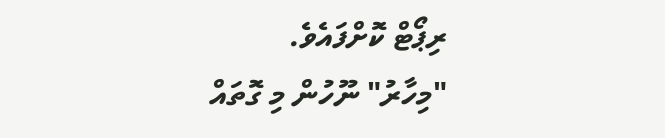ރިޕޯޓް ކޮށްފައެވެ.
"މިހާރު" ނޫހުން މި ގޮތައް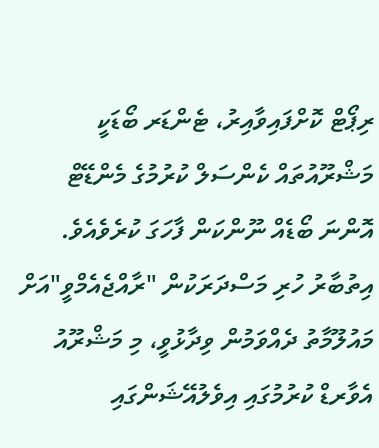ރިޕޯޓް ކޮށްފައިވާއިރު، ޓެންޑަރ ބޯޑަކީ މަޝްރޫއުތައް ކެންސަލް ކުރުމުގެ މެންޑޭޓް އޮންނަ ބޯޑެއް ނޫންކަން ފާހަގަ ކުރެވެއެވެ.
އިތުބާރު ހުރި މަސްދަރަކުން "ރާއްޖެއެމްވީ"އަށް މައުލޫމާތު ދެއްވަމުން ވިދާޅުވީ، މި މަޝްރޫއު އެވާރޑް ކުރުމުގައި އިވެލުއޭޝަންގައި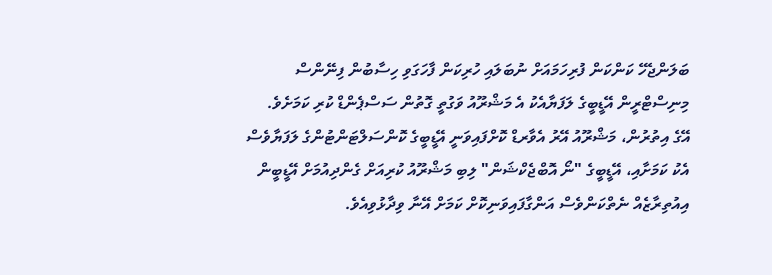ބަލަންޖެހޭ ކަންކަން ފުރިހަމައަށް ނުބަލައި ހުރިކަން ފާހަގަވި ހިސާބުން ފިނޭންސް މިނިސްޓްރީން އޭޑީބީގެ ލަފަޔާއެކު އެ މަޝްރޫއު ވަގުތީ ގޮތުން ސަސްޕެންޑް ކުރި ކަމަށެވެ.
އޭގެ އިތުރުން، މަޝްރޫއު އޭރު އެވާރޑް ކޮށްފައިވަނީ އޭޑީބީގެ ކޮންސަލްޓަންޓުންގެ ލަފަޔާވެސް އެކު ކަމަށާއި، އޭޑީބީގެ "ނޯ އޮބްޖެކްޝަން" ލިބި މަޝްރޫއު ކުރިއަށް ގެންދިއުމަށް އޭޑީބީން އިއުތިރާޒެއް ނެތްކަންވެސް އަންގާފައިވަނިކޮށް ކަމަށް އޭނާ ވިދާޅުވިއެވެ.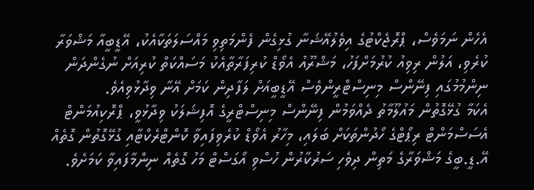އެހެން ނަމަވެސް، ޕްރޮޖެކްޓުގެ އިވެލުއޭޝަނާ ގުޅިގެން ފެންމަތިވި މައްސަލަތަކާއެކު، އޭޑީބީއާ މަޝްވަރާ ކުރެވި، އަލުން ރިވިއު ކުރުމަށްފަހު، މަޝްރޫއު އެވޯޑް ކުރިފަރާތާއެކު މަސައްކަތް ކުރިއަށް ނުގެންދަން ނިންމުމުގައި ފިނޭންސް މިނިސްޓްރީންވެސް އޭޑީބީއަށް ލަފާދިން ކަމަށް އޭނާ ވިދާޅުވިއެވެ.
އެކަމާ ގުޅޭގޮތުން މައުލޫމާތު ދެއްވަމުން ފިނޭންސް މިނިސްޓްރީގެ އޮފިޝަލަކު ވިދާޅުވީ، ޕްރޮކިއުމަންޓް އެސަސްމަންޓް ރިޕޯޓްގެ ހޯދުންތަކަށް ބަލައި، މިހާރު އެވޯޑް ކުރެވިފައިވާ ކޮންޓްރެކްޓާއި ގުޅޭގޮތުން ގޮތެއް އޭ.ޑީ.ބީގެ މަޝްވަރާގެ މަތިން ދިވެހި ސަރުކާރުން ހުސްވި އޯގަސްޓް މަހު ގޮތެއް ނިންމާފައިވާ ކަމަށެވެ.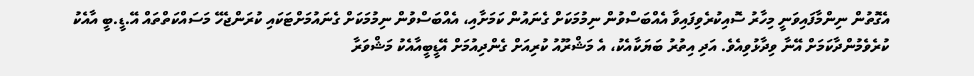އެގޮތުން ނިންމާފައިވަނީ މިހާރު ސޮއިކުރެވިފައިވާ އެއްބަސްވުން ނިމުމަކަށް ގެނައުން ކަމަށާއި، އެއްބަސްވުން ނިމުމަކަށް ގެނައުމަށްޓަކައި ކުރަންޖެހޭ މަސައްކަތްތައް އޭ.ޑީ.ބީ އާއެކު ކުރެވެމުންދާކަމަށް އޭނާ ވިދާޅުވިއެވެ. އަދި އިތުރު ބަޔަކާއެކު، އެ މަޝްރޫއު ކުރިއަށް ގެންދިއުމަށް އޭޑީބީއާއެކު މަޝްވަރާ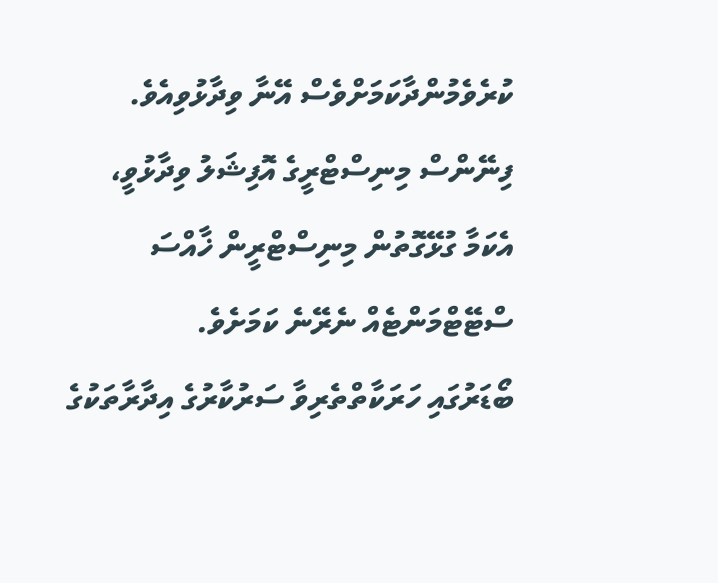ކުރެވެމުންދާކަމަށްވެސް އޭނާ ވިދާޅުވިއެވެ.
ފިނޭންސް މިނިސްޓްރީގެ އޮފިޝަލު ވިދާޅުވީ، އެކަމާ ގުޅޭގޮތުން މިނިސްޓްރީން ޚާއްސަ ސްޓޭޓްމަންޓެއް ނެރޭނެ ކަމަށެވެ.
ބޯޑަރުގައި ހަރަކާތްތެރިވާ ސަރުކާރުގެ އިދާރާތަކުގެ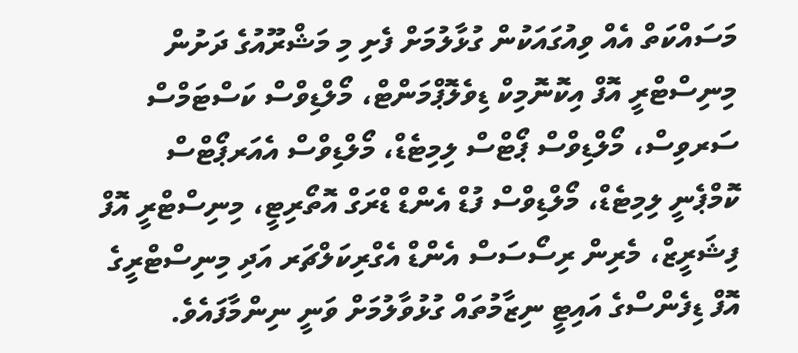މަސައްކަތް އެއް ވިއުގައަކުން ގުޅާލުމަށް ފެށި މި މަޝްރޫއުގެ ދަށުން މިނިސްޓްރީ އޮފް އިކޮނޮމިކް ޑިވެލޮޕްމަންޓް، މޯލްޑިވްސް ކަސްޓަމްސް ސަރވިސް، މޯލްޑިވްސް ޕޯޓްސް ލިމިޓެޑް، މޯލްޑިވްސް އެއަރޕޯޓްސް ކޮމްޕެނީ ލިމިޓެޑް، މޯލްޑިވްސް ފުޑް އެންޑް ޑްރަގް އޮތޯރިޓީ، މިނިސްޓްރީ އޮފް ފިޝަރީޒް، މެރިން ރިސޯސަސް އެންޑް އެގްރިކަލްޗަރ އަދި މިނިސްޓްރީގެ އޮފް ޑިފެންސްގެ އައިޓީ ނިޒާމުތައް ގުޅުވާލުމަށް ވަނީ ނިންމާފައެވެ.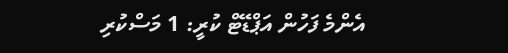އެންމެ ފަހުން އަޕްޑޭޓް ކުރީ: 1 މަސްކުރި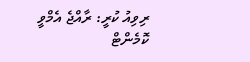ރިވިއު ކުރީ: ރާއްޖެ އެމްވީ
ކޮމެންޓް